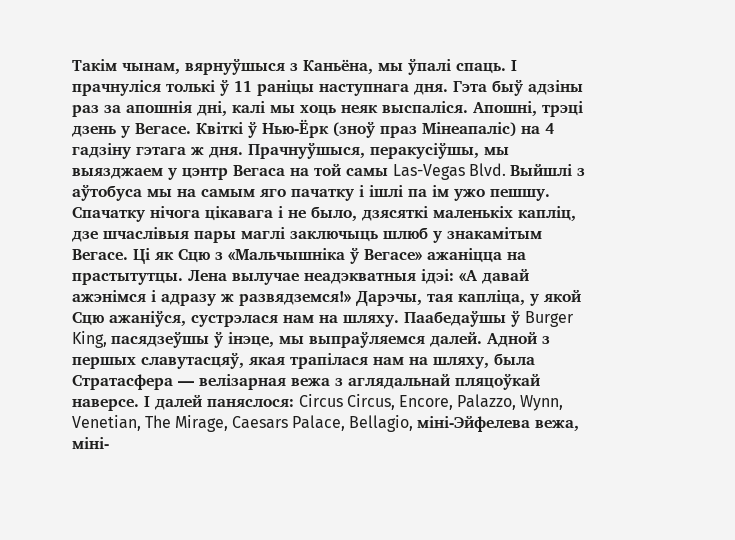Такім чынам, вярнуўшыся з Каньёна, мы ўпалі спаць. І прачнуліся толькі ў 11 раніцы наступнага дня. Гэта быў адзіны раз за апошнія дні, калі мы хоць неяк выспаліся. Апошні, трэці дзень у Вегасе. Квіткі ў Нью-Ёрк (зноў праз Мінеапаліс) на 4 гадзіну гэтага ж дня. Прачнуўшыся, перакусіўшы, мы выязджаем у цэнтр Вегаса на той самы Las-Vegas Blvd. Выйшлі з аўтобуса мы на самым яго пачатку і ішлі па ім ужо пешшу. Спачатку нічога цікавага і не было, дзясяткі маленькіх капліц, дзе шчаслівыя пары маглі заключыць шлюб у знакамітым Вегасе. Ці як Сцю з «Мальчышніка ў Вегасе» ажаніцца на прастытутцы. Лена вылучае неадэкватныя ідэі: «А давай ажэнімся і адразу ж развядземся!» Дарэчы, тая капліца, у якой Сцю ажаніўся, сустрэлася нам на шляху. Паабедаўшы ў Burger King, пасядзеўшы ў інэце, мы выпраўляемся далей. Адной з першых славутасцяў, якая трапілася нам на шляху, была Стратасфера — велізарная вежа з аглядальнай пляцоўкай наверсе. І далей паняслося: Circus Circus, Encore, Palazzo, Wynn, Venetian, The Mirage, Caesars Palace, Bellagio, міні-Эйфелева вежа, міні-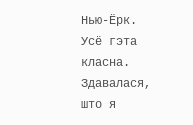Нью-Ёрк. Усё гэта класна. Здавалася, што я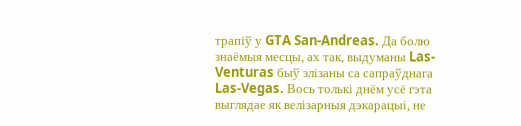трапіў у GTA San-Andreas. Да болю знаёмыя месцы, ах так, выдуманы Las-Venturas быў злізаны са сапраўднага Las-Vegas. Вось толькі днём усё гэта выглядае як велізарныя дэкарацыі, не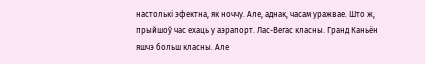настолькі эфектна, як ноччу. Але, аднак, часам уражвае. Што ж, прыйшоў час ехаць у аэрапорт. Лас-Вегас класны. Гранд Каньён яшчэ больш класны. Але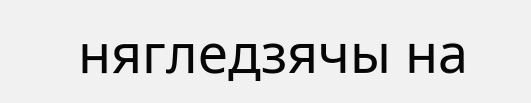нягледзячы на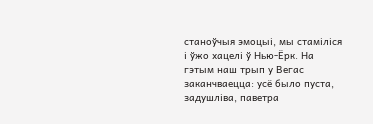станоўчыя эмоцыі, мы стаміліся і ўжо хацелі ў Нью-Ёрк. На гэтым наш трып у Вегас заканчваецца: усё было пуста, задушліва, паветра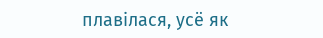плавілася, усё як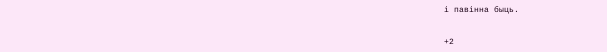і павінна быць.


+2